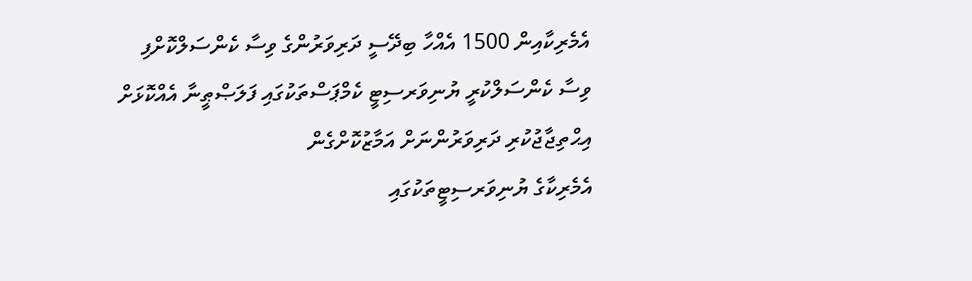އެމެރިކާއިން 1500 އެއްހާ ބިދޭސީ ދަރިވަރުންގެ ވިސާ ކެންސަލްކޮށްފި
ވިސާ ކެންސަލްކުރީ ޔުނިވަރސިޓީ ކެމްޕަސްތަކުގައި ފަލަޞްޠީނާ އެއްކޮޅަށް އިޙްތިޖާޖުކުރި ދަރިވަރުންނަށް އަމާޒުކޮށްގެން
އެމެރިކާގެ ޔުނިވަރސިޓީތަކުގައި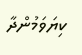ކިޔަވަމުންދާ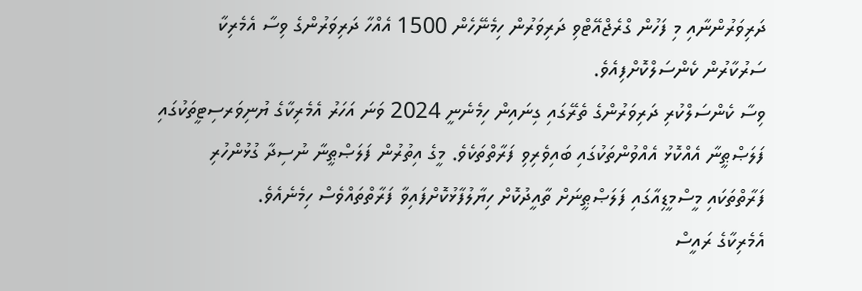ދަރިވަރުންނާއި މި ފަހުން ގްރެޖްއޭޓްވި ދަރިވަރުން ހިމެނޭހެން 1500 އެއްހާ ދަރިވަރުންގެ ވިސާ އެމެރިކާ ސަރުކާރުން ކެންސަލްކޮށްފިއެވެ.
ވިސާ ކެންސަލްކުރި ދަރިވަރުންގެ ތެރޭގައި ގިނައިން ހިމެނެނީ 2024 ވަނަ އަހަރު އެމެރިކާގެ ޔުނިވަރސިޓީތަކުގައި ފަލަޞްޠީނާ އެއްކޮޅު އެއްވުންތަކުގައި ބައިވެރިވި ފަރާތްތަކެވެ. މީގެ އިތުރުން ފަލަޞްޠީނާ ނުސިދާ ގުޅުންހުރި ފަރާތްތަކައި މީސްމީޑިއާގައި ފަލަޞްޠީނަށް ތާއީދުކޮށް ހިޔާލުފާޅުކޮށްފައިވާ ފަރާތްތައްވެސް ހިމެނެއެވެ.
އެމެރިކާގެ ރައީސް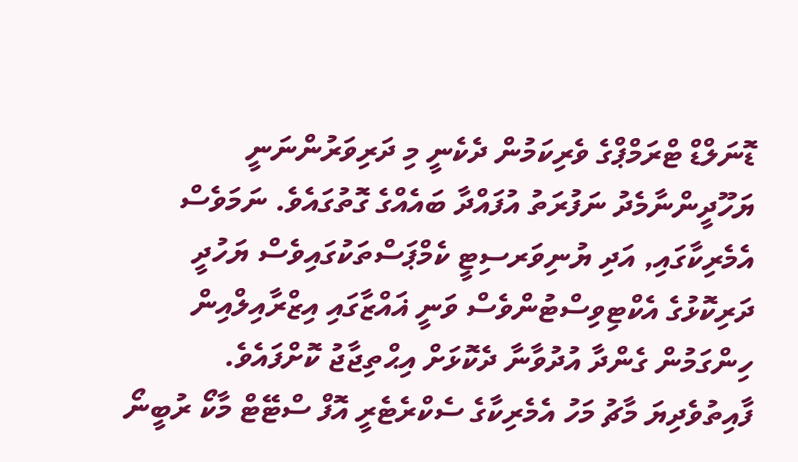ޑޮނަލްޑް ޓްރަމްޕްގެ ވެރިކަމުން ދެކެނީ މި ދަރިވަރުންނަނީ ޔަހޫދީންނާމެދު ނަފުރަތު އުފައްދާ ބައެއްގެ ގޮތުގައެވެ. ނަމަވެސް އެމެރިކާގައި, އަދި ޔުނިވަރސިޓީ ކެމްޕަސްތަކުގައިވެސް ޔަހުދީ ދަރިކޮޅުގެ އެކްޓިވިސްޓުންވެސް ވަނީ ޣައްޒާގައި އިޒްރާއިލްއިން ހިންގަމުން ގެންދާ އުދުވާނާ ދެކޮޅަށް އިޙްތިޖާޖު ކޮށްފައެވެ.
ފާއިތުވެދިޔަ މާޗު މަހު އެމެރިކާގެ ސެކްރެޓެރީ އޮފް ސްޓޭޓް މާކޯ ރުބީނޯ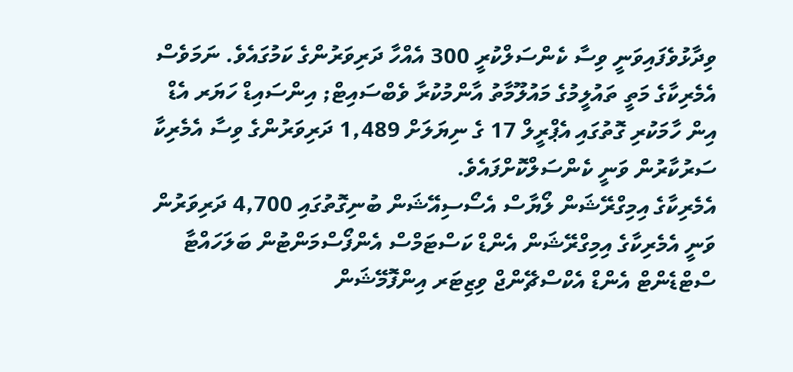ވިދާޅުވެފައިވަނީ ވިސާ ކެންސަލްކުރީ 300 އެއްހާ ދަރިވަރުންގެ ކަމުގައެވެ. ނަމަވެސް އެމެރިކާގެ މަތީ ތައުލީމުގެ މައުލޫމާތު އާންމުކުރާ ވެބްސައިޓް; އިންސައިޑް ހަޔަރ އެޑް އިން ހާމަކުރި ގޮތުގައި އެޕްރީލް 17 ގެ ނިޔަލަށް 1,489 ދަރިވަރުންގެ ވިސާ އެމެރިކާ ސަރުކާރުން ވަނީ ކެންސަލްކޮށްފައެވެ.
އެމެރިކާގެ އިމިގްރޭޝަން ލޯޔާސް އެސޯސިއޭޝަން ބުނިގޮތުގައި 4,700 ދަރިވަރުން ވަނީ އެމެރިކާގެ އިމިގްރޭޝަން އެންޑް ކަސްޓަމްސް އެންފޯސްމަންޓުން ބަލަހައްޓާ ސްޓްޑެންޓް އެންޑް އެކްސްޗޭންޖް ވިޒިޓަރ އިންފޮމޭޝަން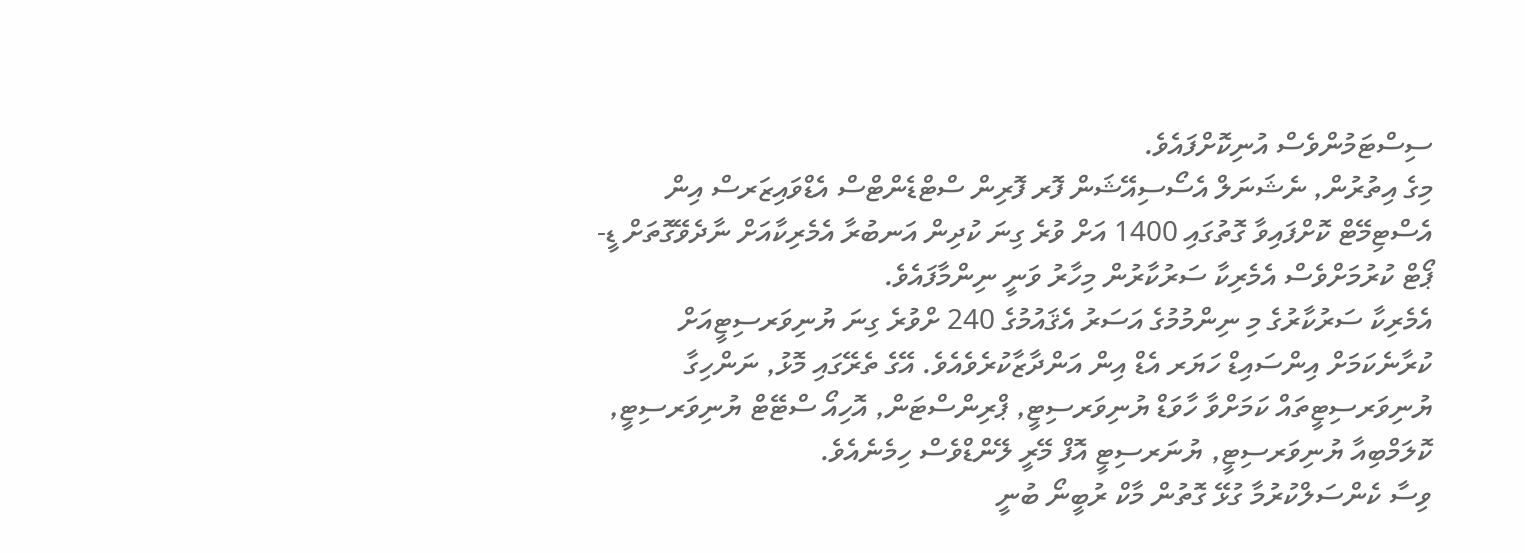ސިސްޓަމުންވެސް އުނިކޮށްފައެވެ.
މިގެ އިތުރުން, ނެޝަނަލް އެސޯސިއޭޝަން ފޮރ ފޮރިން ސްޓްޑެންޓްސް އެޑްވައިޒަރސް އިން އެސްޓިމޭޓް ކޮށްފައިވާ ގޮތުގައި 1400 އަށް ވުރެ ގިނަ ކުދިން އަނބުރާ އެމެރިކާއަށް ނާދެވޭގޮތަށް ޑީ-ޕޯޓް ކުރުމަށްވެސް އެމެރިކާ ސަރުކާރުން މިހާރު ވަނީ ނިންމާފައެވެ.
އެމެރިކާ ސަރުކާރުގެ މި ނިންމުމުގެ އަސަރު އެޤައުމުގެ 240 ށްވުރެ ގިނަ ޔުނިވަރސިޓީއަށް ކުރާނެކަމަށް އިންސައިޑް ހަޔަރ އެޑް އިން އަންދާޒާކުރެވެއެވެ. އޭގެ ތެރޭގައި މޮޅު, ނަންހިގާ ޔުނިވަރސިޓީތައް ކަމަށްވާ ހާވަޑް ޔުނިވަރސިޓީ, ޕްރިންސްޓަން, އޮހިއޯ ސްޓޭޓް ޔުނިވަރސިޓީ, ކޮލަމްބިއާ ޔުނިވަރސިޓީ, ޔުނަރސިޓީ އޮފް މޭރީ ލޭންޑްވެސް ހިމެނެއެވެ.
ވިސާ ކެންސަލްކުރުމާ ގުޅޭ ގޮތުން މާކް ރުބީނޯ ބުނީ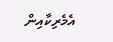އެމެރިކާއިން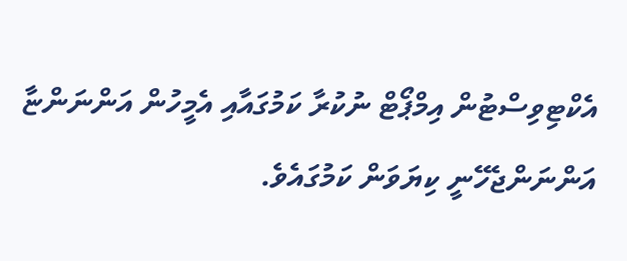އެކްޓިވިސްޓުން އިމްޕޯޓް ނުކުރާ ކަމުގައާއި އެމީހުން އަންނަންޏާ އަންނަންޖެހޭނީ ކިޔަވަން ކަމުގައެވެ.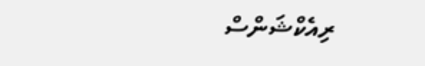ރިއެކްޝަންސް